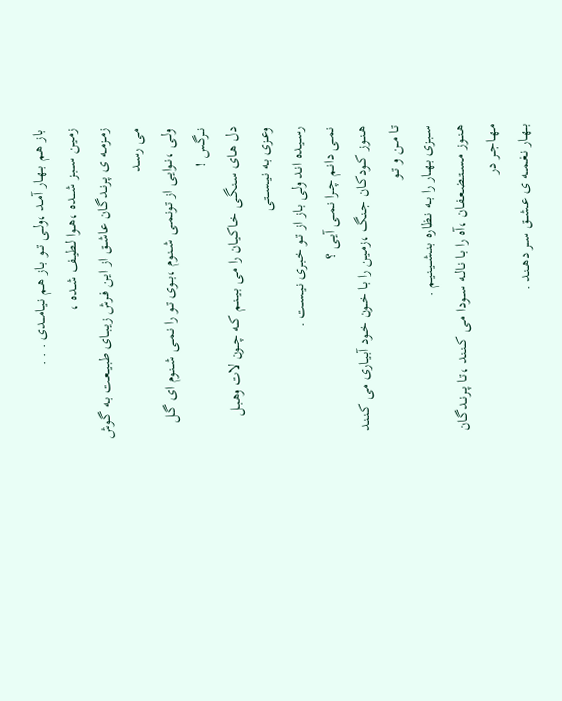باز هـم بــهـار آمــد ،ولــی تـــو بـاز هـم نـیـامـــدی . . .
زمـیـن ســـبـز شـــده ،هــوا لـطیـف شــده ،
زمــزمــه ی پـرنــدگـان عاشــق از ایـن فــرش زیـبــای طبـیــعـت بـه گـوش مـی رســد
ولــی ،نــوایـی از تـونـمــی شــنـوم ،بــوی تــو را نـمــی شــنـوم ای گـل نــرگـس !
دل هـای سـنـگــی خـاکـیـان را مـی بـیــنـم کــه چــون لات وهـبـل وعــزی بـه نـیـســـتـی
رســیـده انـد ولـی بـاز از تــو خـبـری نـیـسـت .
نـمــی دانـم چــرا نـمــی آیــی ؟
هـنــوز کــودکـان جـنـگ ،زمـیـن را بـا خــون خــود آبـیـاری مـی کـنـنـد تـا مــن و تــو
ســبـزی بـهــار را بــه نـظاره بـنـشـــیـنـیـم .
هـنــوز مـســتـضـعـفـان ،آه را بـا نـالــه ســـودا مـی کــنـنـد ،تـا پــرنــدگـان مـهـاجــر در
بــهـار نـغـمـــه ی عـشـــق ســر دهــنـد .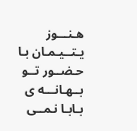هـنـــوز یـتــیـمـان بـا حـضــور تــو بــهـانـــه ی بـابـا نـمــی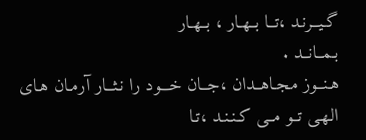گـیــرنـد ،تــا بــهـار ، بــهـار
بـمــانــد .
هـنــوز مـجـاهــدان ،جــان خـــود را نـثــار آرمـان هـای الـهـی تــو مــی کـنـنـد ،تـا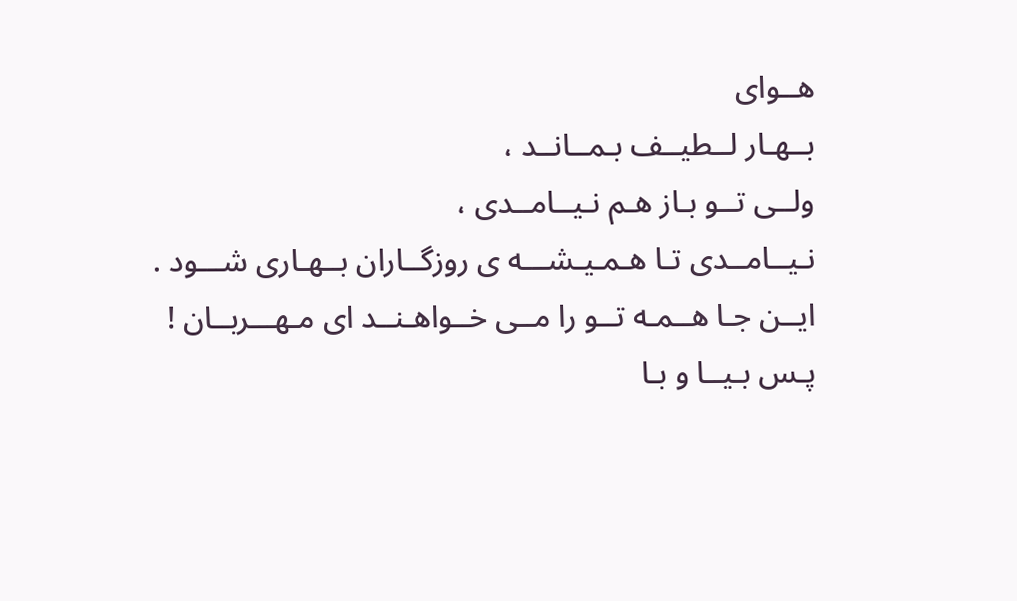هــوای
بــهـار لــطیــف بـمــانــد ،
ولــی تــو بـاز هـم نـیــامــدی ،
نـیــامــدی تـا هـمـیـشـــه ی روزگــاران بــهـاری شـــود .
ایــن جـا هــمـه تــو را مــی خــواهـنــد ای مـهـــربــان !
پـس بـیــا و بـا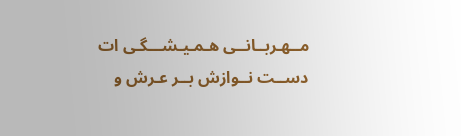مــهـربــانــی هـمـیـشـــگـی ات دســت نــوازش بــر عـرش و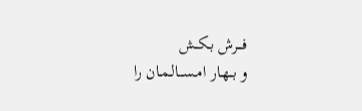فـــرش بـکــش
و بــهـار امـســـالـمـان را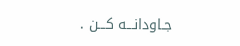جـاودانـــه کـــن .